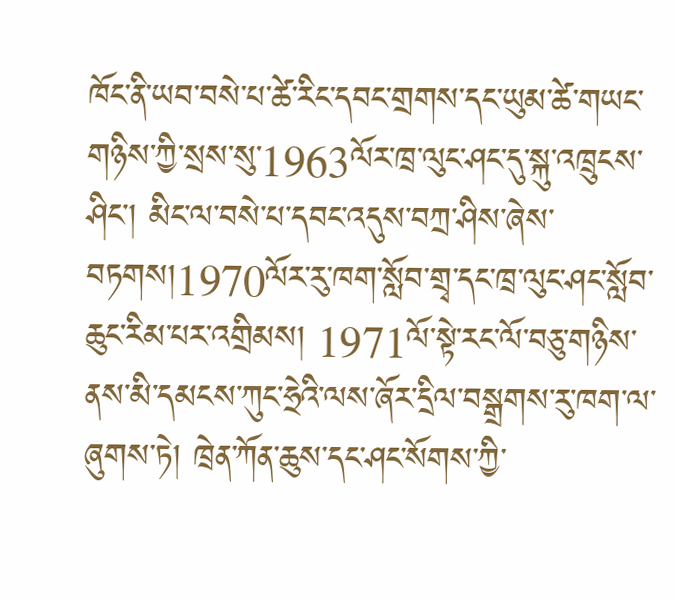ཁོང་ནི་ཡབ་བསེ་པ་ཚེ་རིང་དབང་གྲགས་དང་ཡུམ་ཚེ་གཡང་གཉིས་ཀྱི་སྲས་སུ་1963ལོར་ཁྲ་ལུང་ཤང་དུ་སྐུ་འཁྲུངས་ཤིང་། མིང་ལ་བསེ་པ་དབང་འདུས་བཀྲ་ཤིས་ཞེས་བཏགས།1970ལོར་རུ་ཁག་སློབ་གྲྭ་དང་ཁྲ་ལུང་ཤང་སློབ་ཆུང་རིམ་པར་འགྲིམས། 1971ལོ་སྟེ་རང་ལོ་བཅུ་གཉིས་ནས་མི་དམངས་ཀུང་ཧྲེའི་ལས་ཞོར་དྲིལ་བསྒྲགས་རུ་ཁག་ལ་ཞུགས་ཏེ། ཁྲེན་ཀོན་ཆུས་དང་ཤང་སོགས་ཀྱི་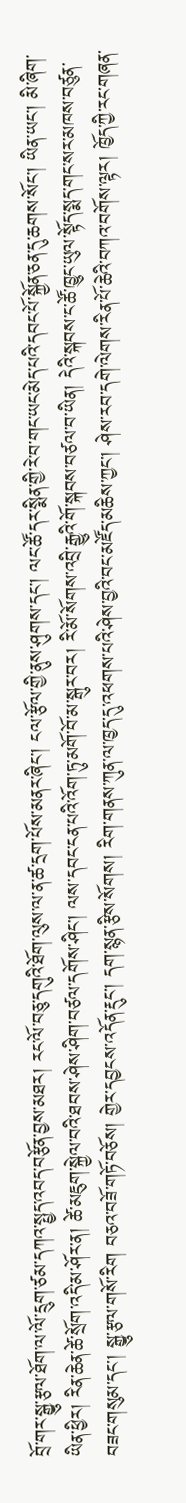བྲོ་གར་སྒྱུ་རྩལ་ཐོག་ལ་ལོ་དྲུག་ཙམ་དཀའ་སྤྱད་འབད་བརྩོན་བྱས་མཐར། རང་ལོ་བཅུ་དགུའི་ཐོག་ལུས་ལ་ན་ཚ་དྲག་པོས་མནར་ཞིང་། ངལ་རྩོལ་གྱི་ནུས་ཤུགས་དང་། ལང་ཚོ་དར་སྨིན་གྱི་རེ་བ་གང་ཡང་མེད་པའི་དབང་པོ་སྐྱོན་ཅན་དུ་ཆགས་སོང་། ཡིན་ཡང་། མི་ཞིག་ཡིན་ཕྱིར། རིན་ཆེན་ཚེ་སྲོག་འདི་མ་ཤོར་ན། ཚེ་མཇུག་སྐྱེལ་བའི་ཐབས་ཤེས་ཤིག་བཙལ་དགོས་ཤིང་། ལས་དབང་ངན་པའི་འོག་ཏུ་མགོ་བོ་མ་སྒུར་བར། རི་མོ་སོགས་འབྲི་རྒྱུའི་གོ་སྐབས་བཙལ་བ་ཡིན། དེའི་སྐབས་ང་ཚོ་ཁྱུང་ཡུལ་སྟོད་སྨད་གང་སར་མཁས་བཙུན་བཟང་གསུམ་དང་། སྒྱུ་རྩལ་གསོ་རིག བཅའ་བཟོ་གཏོ་བཅོས། གྱེར་དབྱངས་འདོན་རྡུང་། དག་སྙན་རྩིས་སོགས། རིག་གནས་ཀུན་ལ་ཁྱད་དུ་འཕགས་པའི་ཤེས་བྱའི་བང་མཛོད་མཆིས་ཀྱང་། ཤེས་རབ་དགེ་ལེགས་རིན་པོ་ཆེའི་བཀའ་བགོས་ལྟར། ཁྱོད་ཀྱི་རང་གཞན་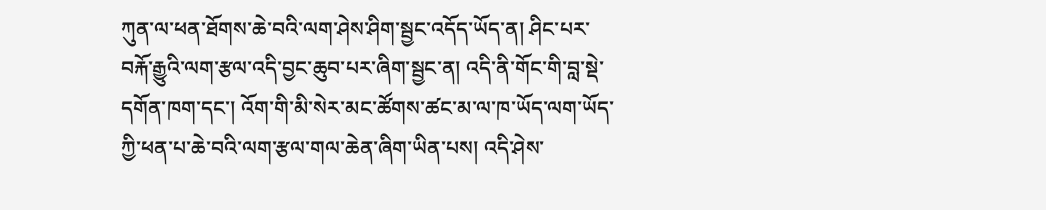ཀུན་ལ་ཕན་ཐོགས་ཆེ་བའི་ལག་ཤེས་ཤིག་སྦྱང་འདོད་ཡོད་ན། ཤིང་པར་བརྐོ་རྒྱུའི་ལག་རྩལ་འདི་བྱང་ཆུབ་པར་ཞིག་སྦྱང་ན། འདི་ནི་གོང་གི་བླ་སྡེ་དགོན་ཁག་དང་། འོག་གི་མི་སེར་མང་ཚོགས་ཚང་མ་ལ་ཁ་ཡོད་ལག་ཡོད་ཀྱི་ཕན་པ་ཆེ་བའི་ལག་རྩལ་གལ་ཆེན་ཞིག་ཡིན་པས། འདི་ཤེས་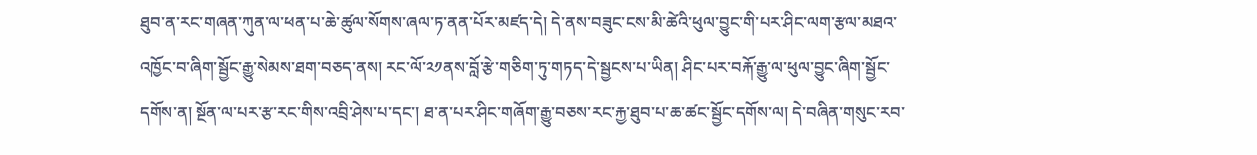ཐུབ་ན་རང་གཞན་ཀུན་ལ་ཕན་པ་ཆེ་ཚུལ་སོགས་ཞལ་ཏ་ནན་པོར་མཛད་དེ། དེ་ནས་བཟུང་ངས་མི་ཚེའི་ཕུལ་བྱུང་གི་པར་ཤིང་ལག་རྩལ་མཐའ་འཁྱོང་བ་ཞིག་སྦྱོང་རྒྱུ་སེམས་ཐག་བཅད་ནས། རང་ལོ་༢༡ནས་བློ་རྩེ་གཅིག་ཏུ་གཏད་དེ་སྦྱངས་པ་ཡིན། ཤིང་པར་བརྐོ་རྒྱུ་ལ་ཕུལ་བྱུང་ཞིག་སྦྱོང་དགོས་ན། སྔོན་ལ་པར་རྩ་རང་གིས་འབྲི་ཤེས་པ་དང་། ཐ་ན་པར་ཤིང་གཞོག་རྒྱུ་བཅས་རང་རྐྱ་ཐུབ་པ་ཆ་ཚང་སྦྱོང་དགོས་ལ། དེ་བཞིན་གསུང་རབ་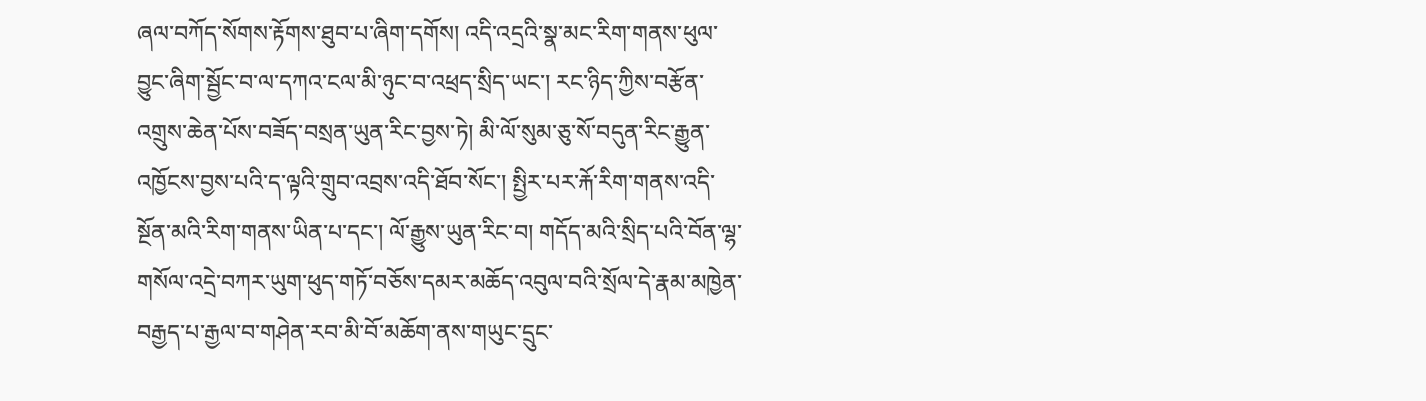ཞལ་བཀོད་སོགས་རྟོགས་ཐུབ་པ་ཞིག་དགོས། འདི་འདྲའི་སྣ་མང་རིག་གནས་ཕུལ་བྱུང་ཞིག་སྦྱོང་བ་ལ་དཀའ་ངལ་མི་ཉུང་བ་འཕྲད་སྲིད་ཡང་། རང་ཉིད་ཀྱིས་བརྩོན་འགྲུས་ཆེན་པོས་བཟོད་བསྲན་ཡུན་རིང་བྱས་ཏེ། མི་ལོ་སུམ་ཅུ་སོ་བདུན་རིང་རྒྱུན་འཁྱོངས་བྱས་པའི་ད་ལྟའི་གྲུབ་འབྲས་འདི་ཐོབ་སོང་། སྤྱིར་པར་རྐོ་རིག་གནས་འདི་སྔོན་མའི་རིག་གནས་ཡིན་པ་དང་། ལོ་རྒྱུས་ཡུན་རིང་བ། གདོད་མའི་སྲིད་པའི་བོན་ལྷ་གསོལ་འདྲེ་བཀར་ཡུག་ཕུད་གཏོ་བཅོས་དམར་མཆོད་འབུལ་བའི་སྲོལ་དེ་རྣམ་མཁྱེན་བརྒྱད་པ་རྒྱལ་བ་གཤེན་རབ་མི་བོ་མཆོག་ནས་གཡུང་དྲུང་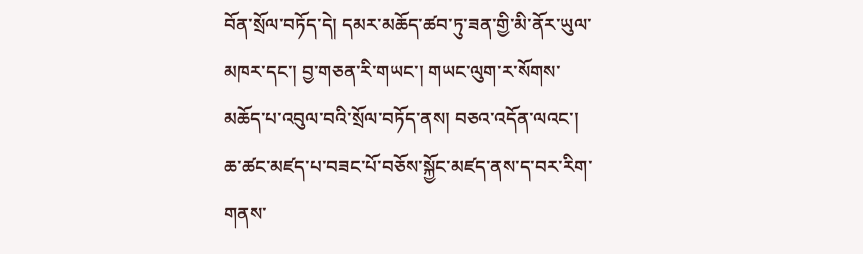བོན་སྲོལ་བཏོད་དེ། དམར་མཆོད་ཚབ་ཏུ་ཟན་གྱི་མི་ནོར་ཡུལ་མཁར་དང་། བྱ་གཅན་རི་གཡང་། གཡང་ལུག་ར་སོགས་མཆོད་པ་འབུལ་བའི་སྲོལ་བཏོད་ནས། བཅའ་འདོན་ལའང་། ཆ་ཚང་མཛད་པ་བཟང་པོ་བཅོས་སྐྱོང་མཛད་ནས་ད་བར་རིག་གནས་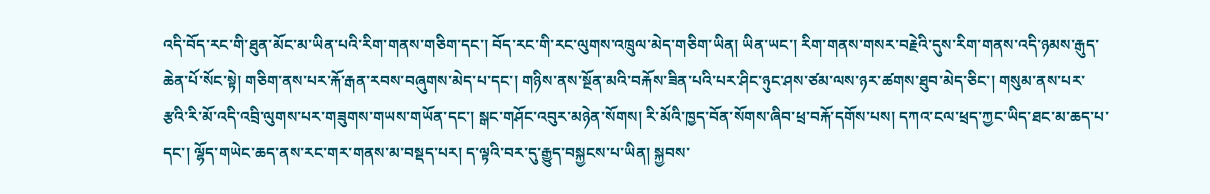འདི་བོད་རང་གི་ཐུན་མོང་མ་ཡིན་པའི་རིག་གནས་གཅིག་དང་། བོད་རང་གི་རང་ལུགས་འཁྲུལ་མེད་གཅིག་ཡིན། ཡིན་ཡང་། རིག་གནས་གསར་བརྗེའི་དུས་རིག་གནས་འདི་ཉམས་རྒུད་ཆེན་པོ་སོང་སྟེ། གཅིག་ནས་པར་རྐོ་རྒན་རབས་བཞུགས་མེད་པ་དང་། གཉིས་ནས་སྔོན་མའི་བརྐོས་ཟིན་པའི་པར་ཤིང་ཉུང་ཤས་ཙམ་ལས་ཉར་ཚགས་ཐུབ་མེད་ཅིང་། གསུམ་ནས་པར་རྩའི་རི་མོ་འདི་འབྲི་ལུགས་པར་གཟུགས་གཡས་གཡོན་དང་། སྒང་གཤོང་འབུར་མཉེན་སོགས། རི་མོའི་ཁྱད་བོན་སོགས་ཞིབ་ཕྲ་བརྐོ་དགོས་པས། དཀའ་ངལ་ཕྲད་ཀྱང་ཡིད་ཐང་མ་ཆད་པ་དང་། ལྷོད་གཡེང་ཆད་ནས་རང་གར་གནས་མ་བསྡད་པར། ད་ལྟའི་བར་དུ་རྒྱུད་བསྐྱངས་པ་ཡིན། སྐྱབས་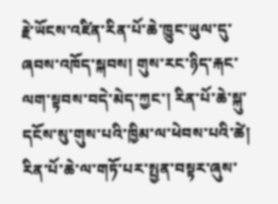རྗེ་ཡོངས་འཛིན་རིན་པོ་ཆེ་ཁྱུང་ཡུལ་དུ་ཞབས་འཁོད་སྐབས། གུས་རང་ཉིད་རྐང་ལག་སྟབས་བདེ་མེད་ཀྱང་། རིན་པོ་ཆེ་སྐུ་དངོས་སུ་གུས་པའི་ཁྱིམ་ལ་ཕེབས་པའི་ཚེ། རིན་པོ་ཆེ་ལ་གཏོ་པར་སྤྱན་བསྟར་ཞུས་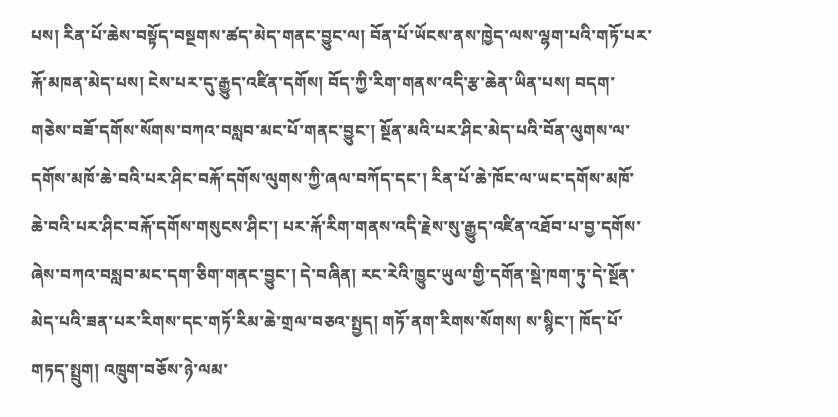པས། རིན་པོ་ཆེས་བསྟོད་བསྔགས་ཚད་མེད་གནང་བྱུང་ལ། བོན་པོ་ཡོངས་ནས་ཁྱེད་ལས་ལྷག་པའི་གཏོ་པར་རྐོ་མཁན་མེད་པས། ངེས་པར་དུ་རྒྱུད་འཛིན་དགོས། བོད་ཀྱི་རིག་གནས་འདི་རྩ་ཆེན་ཡིན་པས། བདག་གཅེས་བཟོ་དགོས་སོགས་བཀའ་བསླབ་མང་པོ་གནང་བྱུང་། སྔོན་མའི་པར་ཤིང་མེད་པའི་བོན་ལུགས་ལ་དགོས་མཁོ་ཆེ་བའི་པར་ཤིང་བརྐོ་དགོས་ལུགས་ཀྱི་ཞལ་བཀོད་དང་། རིན་པོ་ཆེ་ཁོང་ལ་ཡང་དགོས་མཁོ་ཆེ་བའི་པར་ཤིང་བརྐོ་དགོས་གསུངས་ཤིང་། པར་རྐོ་རིག་གནས་འདི་རྗེས་སུ་རྒྱུད་འཛིན་འཐོབ་པ་བྱ་དགོས་ཞེས་བཀའ་བསླབ་མང་དག་ཅིག་གནང་བྱུང་། དེ་བཞིན། རང་རེའི་ཁྱུང་ཡུལ་གྱི་དགོན་སྡེ་ཁག་ཏུ་དེ་སྔོན་མེད་པའི་ཟན་པར་རིགས་དང་གཏོ་རིམ་ཆེ་གྲལ་བཅའ་སྤྱད། གཏོ་ནག་རིགས་སོགས། ས་སྙིང་། ཁོད་པོ་གཏད་སྤྲུག། འཁྲུག་བཅོས་ཉེ་ལམ་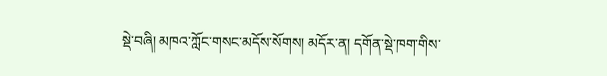སྡེ་བཞི། མཁའ་ཀློང་གསང་མདོས་སོགས། མདོར་ན། དགོན་སྡེ་ཁག་གིས་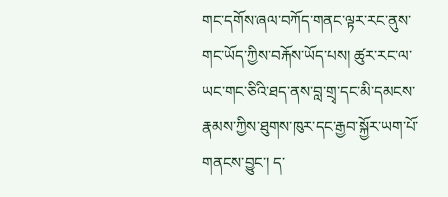གང་དགོས་ཞལ་བཀོད་གནང་ལྟར་རང་ནུས་གང་ཡོད་ཀྱིས་བརྐོས་ཡོད་པས། ཚུར་རང་ལ་ཡང་གང་ཅིའི་ཐད་ནས་བླ་གྲྭ་དང་མི་དམངས་རྣམས་ཀྱིས་ཐུགས་ཁུར་དང་རྒྱབ་སྐྱོར་ཡག་པོ་གནངས་བྱུང་། ད་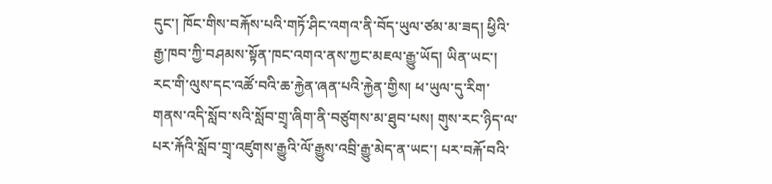དུང་། ཁོང་གིས་བརྐོས་པའི་གཏོ་ཤིང་འགའ་ནི་བོད་ཡུལ་ཙམ་མ་ཟད། ཕྱིའི་རྒྱ་ཁབ་ཀྱི་བཤམས་སྟོན་ཁང་འགའ་ནས་ཀྱང་མཇལ་རྒྱུ་ཡོད། ཡིན་ཡང་། རང་གི་ལུས་དང་འཚོ་བའི་ཆ་རྐྱེན་ཞན་པའི་རྐྱེན་གྱིས། ཕ་ཡུལ་དུ་རིག་གནས་འདི་སློབ་སའི་སློབ་གྲྭ་ཞིག་ནི་བཙུགས་མ་ཐུབ་པས། གུས་རང་ཉིད་ལ་པར་རྐོའི་སློབ་གྲྭ་འཛུགས་རྒྱུའི་ལོ་རྒྱུས་འབྲི་རྒྱུ་མེད་ན་ཡང་། པར་བརྐོ་བའི་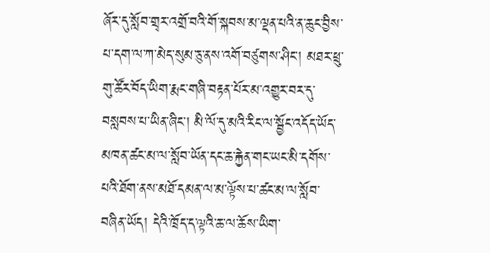ཞོར་དུ་སློབ་གྲྭར་འགྲོ་བའི་གོ་སྐབས་མ་ལྡན་པའི་ན་ཆུང་བྱིས་པ་དག་ལ་ཀ་མེད་སུམ་ཅུ་ནས་འགོ་བཙུགས་ཤིང་། མཐར་ཕྲུ་གུ་ཚོར་བོད་ཡིག་རྨང་གཞི་བརྟན་པོར་མ་འགྱུར་བར་དུ་བསླབས་པ་ཡིན་ཞིང་། མི་ལོ་དུ་མའི་རིང་ལ་སྦྱོང་འདོད་ཡོད་མཁན་ཚང་མ་ལ་སློབ་ཡོན་དང་ཆ་རྐྱེན་གང་ཡང་མི་དགོས་པའི་ཐོག་ནས་མཐོ་དམན་ལ་མ་ལྟོས་པ་ཚང་མ་ལ་སློབ་བཞིན་ཡོད། དེའི་ཁྲོད་ད་ལྟའི་ཆ་ལ་ཆོས་ཡིག་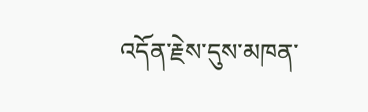འདོན་རྗེས་དུས་མཁན་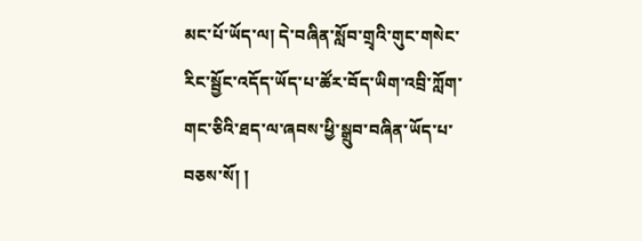མང་པོ་ཡོད་ལ། དེ་བཞིན་སློབ་གྲྭའི་གུང་གསེང་རིང་སྦྱོང་འདོད་ཡོད་པ་ཚོར་བོད་ཡིག་འབྲི་ཀློག་གང་ཅིའི་ཐད་ལ་ཞབས་ཕྱི་སྒྲུབ་བཞིན་ཡོད་པ་བཅས་སོ། །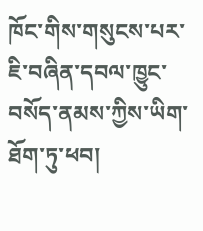ཁོང་གིས་གསུངས་པར་ཇི་བཞིན་དབལ་ཁྱུང་བསོད་ནམས་ཀྱིས་ཡིག་ཐོག་ཏུ་ཕབ།